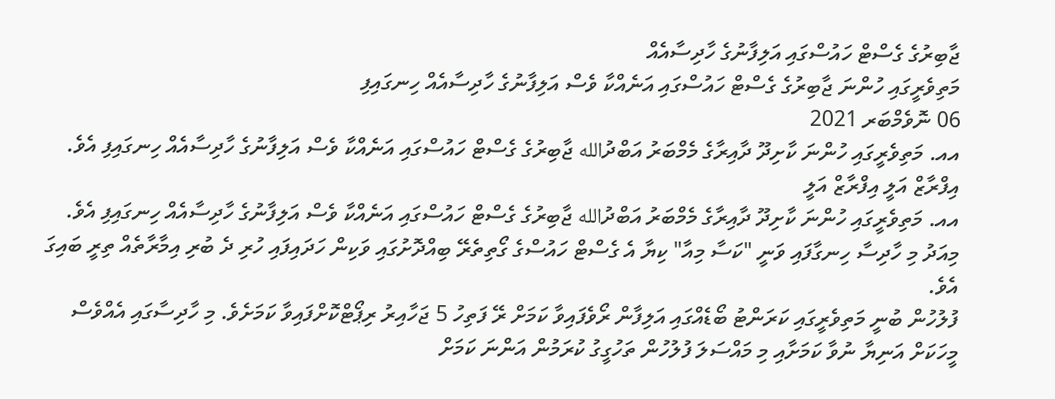ޖާބިރުގެ ގެސްޓް ހައުސްގައި އަލިފާނުގެ ހާދިސާއެއް
މަތިވެރީގައި ހުންނަ ޖާބިރުގެ ގެސްޓް ހައުސްގައި އަނެއްކާ ވެސް އަލިފާނުގެ ހާދިސާއެއް ހިނގައިފި
06 ނޮވެމްބަރ 2021
އއ. މަތިވެރީގައި ހުންނަ ކާށިދޫ ދާއިރާގެ މެމްބަރު އަބްދުالله ޖާބިރުގެ ގެސްޓް ހައުސްގައި އަނެއްކާ ވެސް އަލިފާނުގެ ހާދިސާއެއް ހިނގައިފި އެވެ.
އިފްރާޒް އަލީ އިފްރާޒް އަލީ
އއ. މަތިވެރީގައި ހުންނަ ކާށިދޫ ދާއިރާގެ މެމްބަރު އަބްދުالله ޖާބިރުގެ ގެސްޓް ހައުސްގައި އަނެއްކާ ވެސް އަލިފާނުގެ ހާދިސާއެއް ހިނގައިފި އެވެ.
މިއަދު މި ހާދިސާ ހިނގާފައި ވަނީ "ކަސާ މިއާ" ކިޔާ އެ ގެސްޓް ހައުސްގެ ގޯތިތެރޭ ބިއްދޮށުގައި ވަކިން ހަދައިފައި ހުރި ދެ ބުރި އިމާރާތެއް ތިރީ ބައިގަ އެވެ.
ފުލުހުން ބުނީ މަތިވެރީގައި ކަރަންޓު ބޯޑެއްގައި އަލިފާން ރޯވެފައިވާ ކަމަށް ރޭ ފަތިހު 5 ޖަހާއިރު ރިޕޯޓްކޮށްފައިވާ ކަމަށެވެ. މި ހާދިސާގައި އެއްވެސް މީހަކަށް އަނިޔާ ނުވާ ކަމަށާއި މި މައްސަލަ ފުލުހުން ތަހުގީގު ކުރަމުން އަންނަ ކަމަށް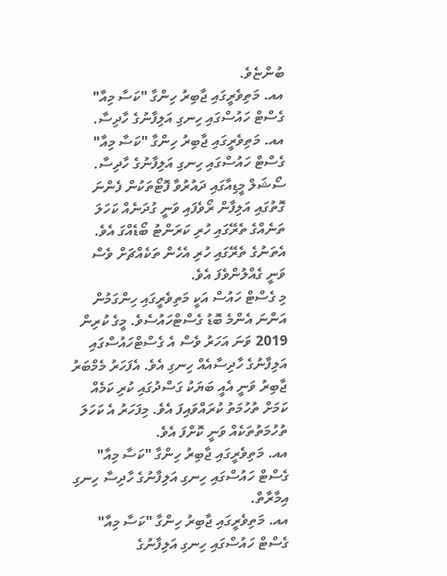ބުންޏެވެ.
އއ. މަތިވެރީގައި ޖާބިރު ހިންގާ "ކަސާ މިއާ" ގެސްޓް ހައުސްގައި ހިނގި އަލިފާނުގެ ހާދިސާ.
އއ. މަތިވެރީގައި ޖާބިރު ހިންގާ "ކަސާ މިއާ" ގެސްޓް ހައުސްގައި ހިނގި އަލިފާނުގެ ހާދިސާ.
ސޯޝަލް މީޑިއާގައި ދައުރުވާ ފޮޓޯތަކުން ފެންނަ ގޮތުގައި އަލިފާން ރޯވެފައި ވަނީ ގުދަނެއް ކަހަލަ ތަނެއްގެ ތެރޭގައި ހުރި ކަރަންޓު ބޯޑެއްގަ އެވެ. އެތަނުގެ ތެރޭގައި ހުރި އެހެން ތަކެއްޗަށް ވެސް ވަނީ ގެއްލުންވެފަ އެވެ.
މި ގެސްޓް ހައުސް އަކީ މަތިވެރީގައި ހިންގަމުން އަންނަ އެންމެ ބޮޑު ގެސްޓްހައުސެވެ. މީގެ ކުރިން 2019 ވަނަ އަހަރު ވެސް އެ ގެސްޓްހައުސްގައި އަލިފާނުގެ ހާދިސާއެއް ހިނގި އެވެ. އެފަހަރު މެމްބަރު ޖާބިރު ވަނީ އެއީ ބަޔަކު ގަސްދުގައި ކުރި ކަމެއް ކަމަށް ތުހުމަތު ކުރައްވައިފަ އެވެ. މިފަހަރު އެ ކަހަލަ ތުހުމަތުތަކެއް ވަނީ ކޮށްފަ އެވެ.
އއ. މަތިވެރީގައި ޖާބިރު ހިންގާ "ކަސާ މިއާ" ގެސްޓް ހައުސްގައި ހިނގި އަލިފާނުގެ ހާދިސާ ހިނގި އިމާރާތް.
އއ. މަތިވެރީގައި ޖާބިރު ހިންގާ "ކަސާ މިއާ" ގެސްޓް ހައުސްގައި ހިނގި އަލިފާނުގެ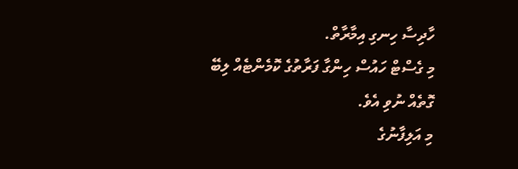ހާދިސާ ހިނގި އިމާރާތް.
މި ގެސްޓް ހައުސް ހިންގާ ފަރާތުގެ ކޮމެންޓެއް ލިބޭ ގޮތެއް ނުވި އެވެ.
މި އަލިފާނުގެ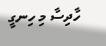ހާދިސާ މި ހިނގީ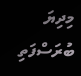މިދިޔަ ބުރަސްފަތި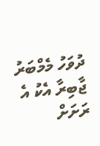ދުވަހު މެމްބަރު ޖާބިރާ އެކު އެ ރަށަށް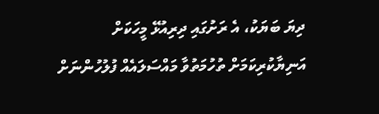ދިޔަ ބަޔަކު، އެ ރަށުގައި ދިރިއުޅޭ މީހަކަށް އަނިޔާކުރިކަމަށް ތުހުމަތުވާ މައްސަލައެއް ފުލުހުންނަށް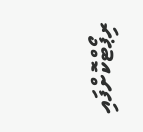ރިޕޯޓްކޮށްފައި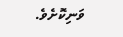ވަނިކޮށެވެ.